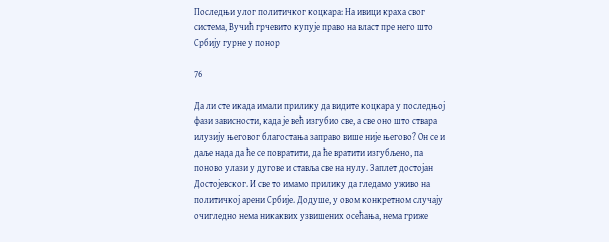Последњи улог политичког коцкара: На ивици краха свог система, Вучић грчевито купује право на власт пре него што Србију гурне у понор

76

Да ли сте икада имали прилику да видите коцкара у последњој фази зависности, када је већ изгубио све, а све оно што ствара илузију његовог благостања заправо више није његово? Он се и даље нада да ће се повратити, да ће вратити изгубљено, па поново улази у дугове и ставља све на нулу. Заплет достојан Достојевског. И све то имамо прилику да гледамо уживо на политичкој арени Србије. Додуше, у овом конкретном случају очигледно нема никаквих узвишених осећања, нема гриже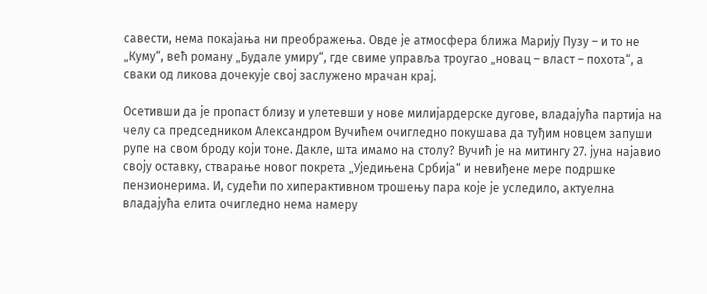савести, нема покајања ни преображења. Овде је атмосфера ближа Марију Пузу – и то не „Куму“, већ роману „Будале умиру“, где свиме управља троугао „новац – власт – похота“, а сваки од ликова дочекује свој заслужено мрачан крај.

Осетивши да је пропаст близу и улетевши у нове милијардерске дугове, владајућа партија на челу са председником Александром Вучићем очигледно покушава да туђим новцем запуши рупе на свом броду који тоне. Дакле, шта имамо на столу? Вучић је на митингу 27. јуна најавио своју оставку, стварање новог покрета „Уједињена Србија“ и невиђене мере подршке пензионерима. И, судећи по хиперактивном трошењу пара које је уследило, актуелна владајућа елита очигледно нема намеру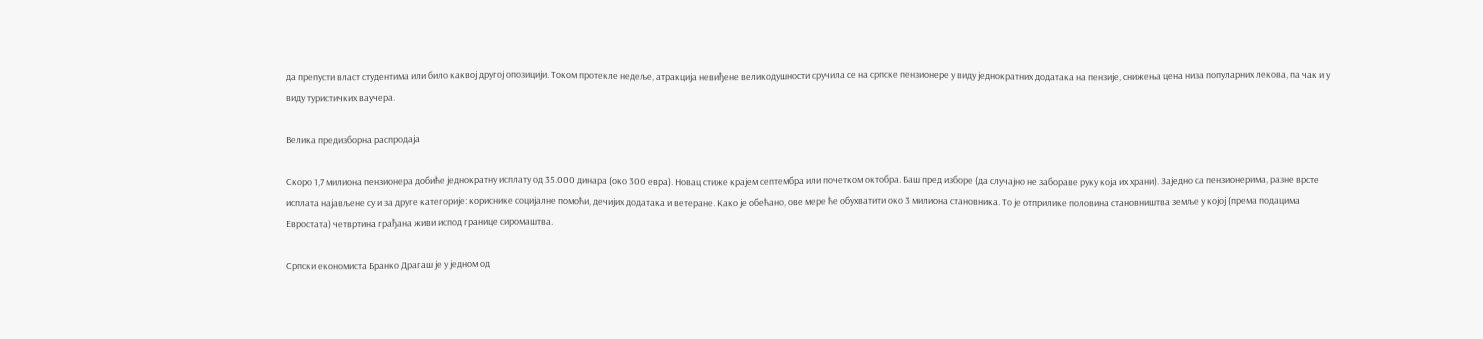да препусти власт студентима или било каквој другој опозицији. Током протекле недеље, атракција невиђене великодушности сручила се на српске пензионере у виду једнократних додатака на пензије, снижења цена низа популарних лекова, па чак и у виду туристичких ваучера.

Велика предизборна распродаја

Скоро 1,7 милиона пензионера добиће једнократну исплату од 35.000 динара (око 300 евра). Новац стиже крајем септембра или почетком октобра. Баш пред изборе (да случајно не забораве руку која их храни). Заједно са пензионерима, разне врсте исплата најављене су и за друге категорије: кориснике социјалне помоћи, дечијих додатака и ветеране. Како је обећано, ове мере ће обухватити око 3 милиона становника. То је отприлике половина становништва земље у којој (према подацима Евростата) четвртина грађана живи испод границе сиромаштва.

Српски економиста Бранко Драгаш је у једном од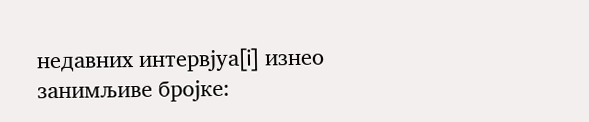недавних интервјуа[i] изнео занимљиве бројке: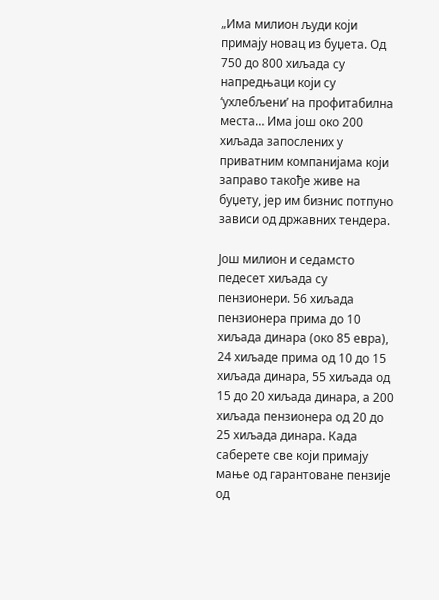„Има милион људи који примају новац из буџета. Од 750 до 800 хиљада су напредњаци који су ‘ухлебљени’ на профитабилна места… Има још око 200 хиљада запослених у приватним компанијама који заправо такође живе на буџету, јер им бизнис потпуно зависи од државних тендера.

Још милион и седамсто педесет хиљада су пензионери. 56 хиљада пензионера прима до 10 хиљада динара (око 85 евра), 24 хиљаде прима од 10 до 15 хиљада динара, 55 хиљада од 15 до 20 хиљада динара, а 200 хиљада пензионера од 20 до 25 хиљада динара. Када саберете све који примају мање од гарантоване пензије од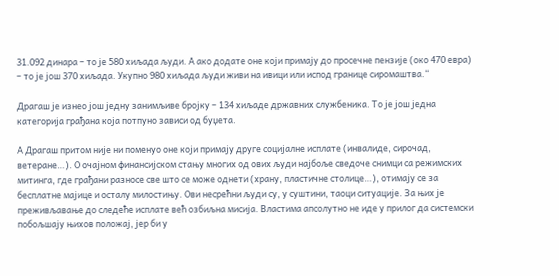31.092 динара – то је 580 хиљада људи. А ако додате оне који примају до просечне пензије (око 470 евра) – то је још 370 хиљада. Укупно 980 хиљада људи живи на ивици или испод границе сиромаштва.“

Драгаш је изнео још једну занимљиве бројку – 134 хиљаде државних службеника. То је још једна категорија грађана која потпуно зависи од буџета.

А Драгаш притом није ни поменуо оне који примају друге социјалне исплате (инвалиде, сирочад, ветеране…). О очајном финансијском стању многих од ових људи најбоље сведоче снимци са режимских митинга, где грађани разносе све што се може однети (храну, пластичне столице…), отимају се за бесплатне мајице и осталу милостињу. Ови несрећни људи су, у суштини, таоци ситуације. За њих је преживљавање до следеће исплате већ озбиљна мисија. Властима апсолутно не иде у прилог да системски побољшају њихов положај, јер би у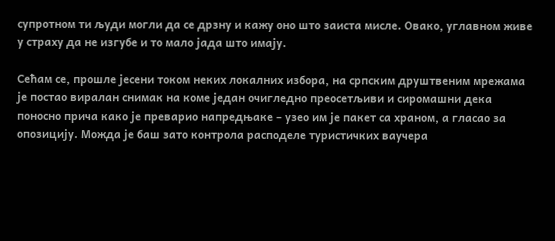супротном ти људи могли да се дрзну и кажу оно што заиста мисле. Овако, углавном живе у страху да не изгубе и то мало јада што имају.

Сећам се, прошле јесени током неких локалних избора, на српским друштвеним мрежама је постао виралан снимак на коме један очигледно преосетљиви и сиромашни дека поносно прича како је преварио напредњаке – узео им је пакет са храном, а гласао за опозицију. Можда је баш зато контрола расподеле туристичких ваучера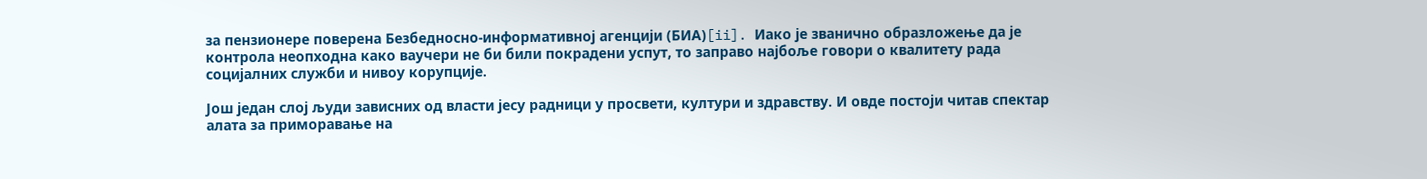за пензионере поверена Безбедносно-информативној агенцији (БИА)[ii]. Иако је званично образложење да је контрола неопходна како ваучери не би били покрадени успут, то заправо најбоље говори о квалитету рада социјалних служби и нивоу корупције.

Још један слој људи зависних од власти јесу радници у просвети, култури и здравству. И овде постоји читав спектар алата за приморавање на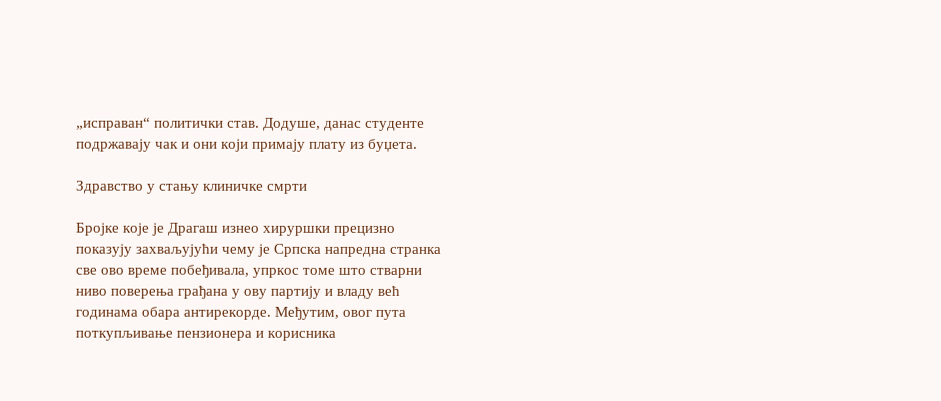„исправан“ политички став. Додуше, данас студенте подржавају чак и они који примају плату из буџета.

Здравство у стању клиничке смрти

Бројке које је Драгаш изнео хируршки прецизно показују захваљујући чему је Српска напредна странка све ово време побеђивала, упркос томе што стварни ниво поверења грађана у ову партију и владу већ годинама обара антирекорде. Међутим, овог пута поткупљивање пензионера и корисника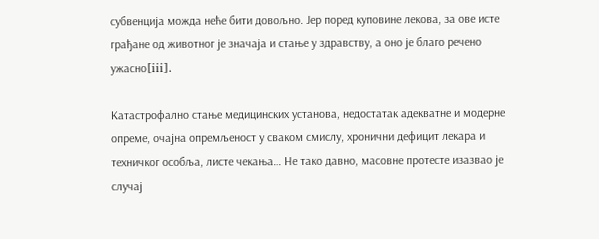субвенција можда неће бити довољно. Јер поред куповине лекова, за ове исте грађане од животног је значаја и стање у здравству, а оно је благо речено ужасно[iii].

Катастрофално стање медицинских установа, недостатак адекватне и модерне опреме, очајна опремљеност у сваком смислу, хронични дефицит лекара и техничког особља, листе чекања… Не тако давно, масовне протесте изазвао је случај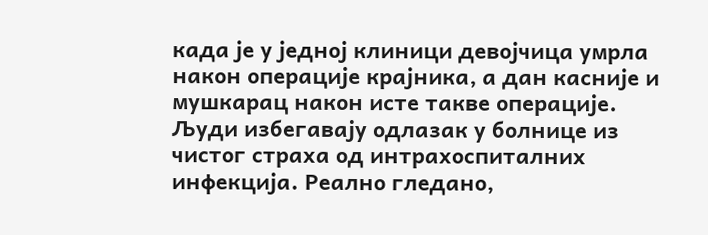када је у једној клиници девојчица умрла након операције крајника, а дан касније и мушкарац након исте такве операције. Људи избегавају одлазак у болнице из чистог страха од интрахоспиталних инфекција. Реално гледано,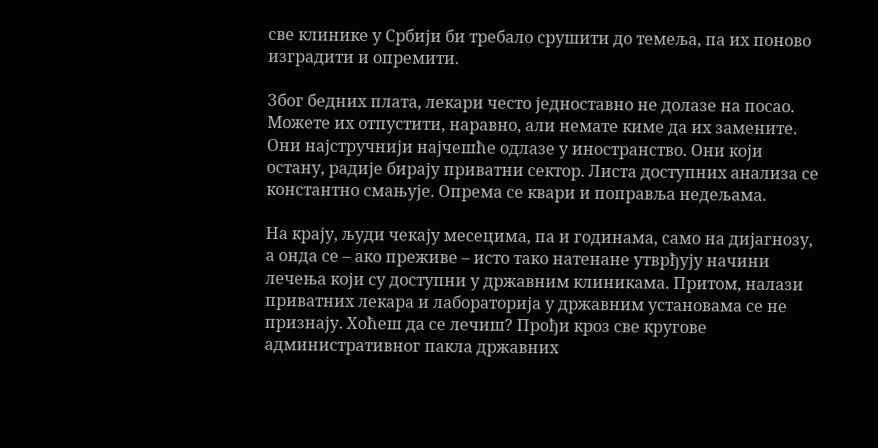све клинике у Србији би требало срушити до темеља, па их поново изградити и опремити.

Због бедних плата, лекари често једноставно не долазе на посао. Можете их отпустити, наравно, али немате киме да их замените. Они најстручнији најчешће одлазе у иностранство. Они који остану, радије бирају приватни сектор. Листа доступних анализа се константно смањује. Опрема се квари и поправља недељама.

На крају, људи чекају месецима, па и годинама, само на дијагнозу, а онда се – ако преживе – исто тако натенане утврђују начини лечења који су доступни у државним клиникама. Притом, налази приватних лекара и лабораторија у државним установама се не признају. Хоћеш да се лечиш? Прођи кроз све кругове административног пакла државних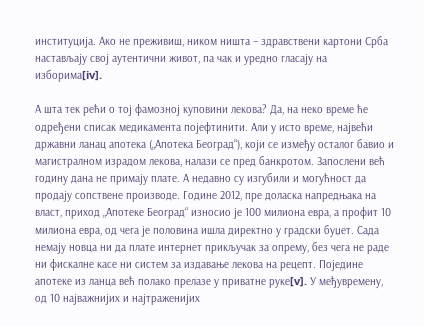институција. Ако не преживиш, ником ништа – здравствени картони Срба настављају свој аутентични живот, па чак и уредно гласају на изборима[iv].

А шта тек рећи о тој фамозној куповини лекова? Да, на неко време ће одређени списак медикамента појефтинити. Али у исто време, највећи државни ланац апотека („Апотека Београд“), који се између осталог бавио и магистралном израдом лекова, налази се пред банкротом. Запослени већ годину дана не примају плате. А недавно су изгубили и могућност да продају сопствене производе. Године 2012, пре доласка напредњака на власт, приход „Апотеке Београд“ износио је 100 милиона евра, а профит 10 милиона евра, од чега је половина ишла директно у градски буџет. Сада немају новца ни да плате интернет прикључак за опрему, без чега не раде ни фискалне касе ни систем за издавање лекова на рецепт. Поједине апотеке из ланца већ полако прелазе у приватне руке[v]. У међувремену, од 10 најважнијих и најтраженијих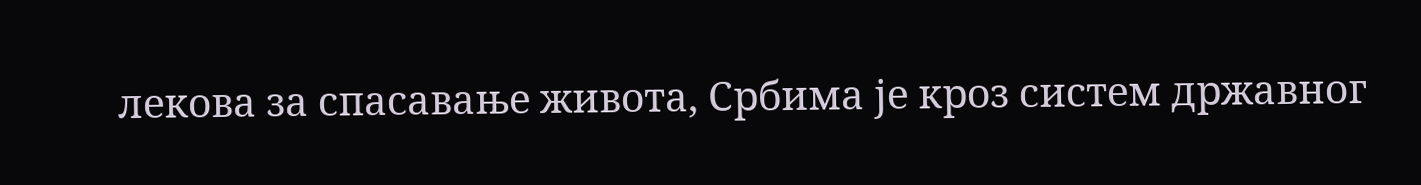лекова за спасавање живота, Србима је кроз систем државног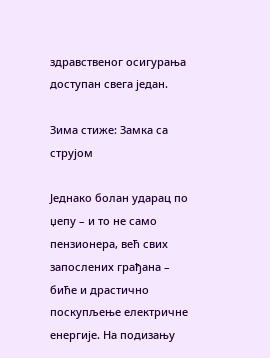здравственог осигурања доступан свега један.

Зима стиже: Замка са струјом

Једнако болан ударац по џепу – и то не само пензионера, већ свих запослених грађана – биће и драстично поскупљење електричне енергије. На подизању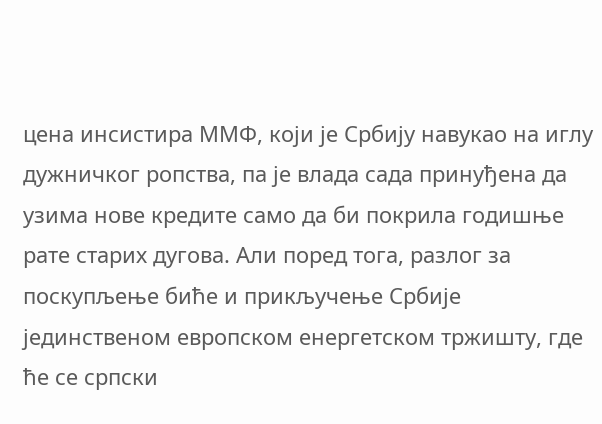цена инсистира ММФ, који је Србију навукао на иглу дужничког ропства, па је влада сада принуђена да узима нове кредите само да би покрила годишње рате старих дугова. Али поред тога, разлог за поскупљење биће и прикључење Србије јединственом европском енергетском тржишту, где ће се српски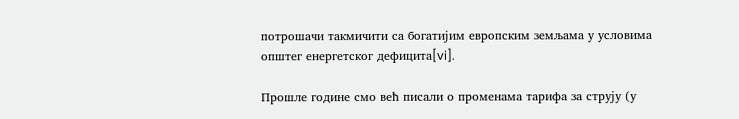потрошачи такмичити са богатијим европским земљама у условима општег енергетског дефицита[vi].

Прошле године смо већ писали о променама тарифа за струју (у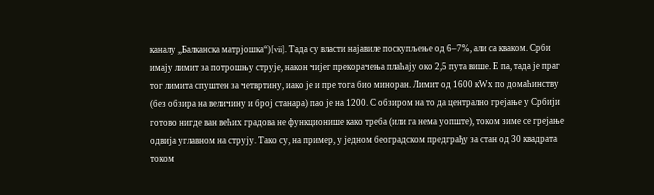каналу „Балканска матрјошка“)[vii]. Тада су власти најавиле поскупљење од 6–7%, али са кваком. Срби имају лимит за потрошњу струје, након чијег прекорачења плаћају око 2,5 пута више. Е па, тада је праг тог лимита спуштен за четвртину, иако је и пре тога био миноран. Лимит од 1600 кWх по домаћинству (без обзира на величину и број станара) пао је на 1200. С обзиром на то да централно грејање у Србији готово нигде ван већих градова не функционише како треба (или га нема уопште), током зиме се грејање одвија углавном на струју. Тако су, на пример, у једном београдском предграђу за стан од 30 квадрата током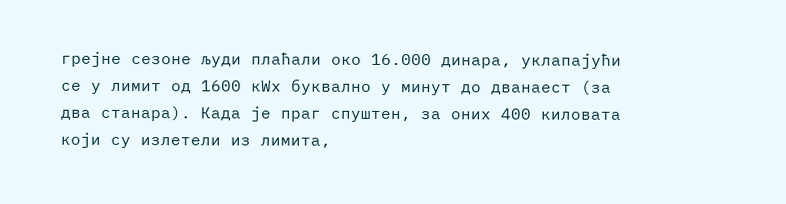грејне сезоне људи плаћали око 16.000 динара, уклапајући се у лимит од 1600 кWх буквално у минут до дванаест (за два станара). Када је праг спуштен, за оних 400 киловата који су излетели из лимита,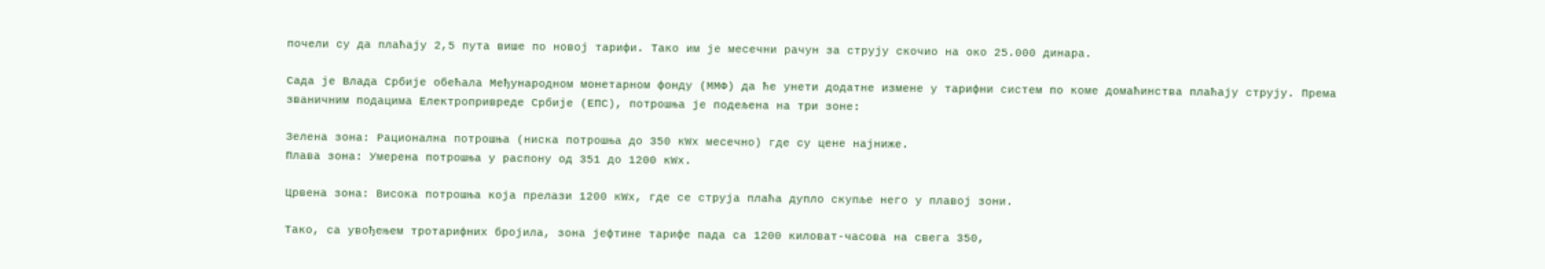почели су да плаћају 2,5 пута више по новој тарифи. Тако им је месечни рачун за струју скочио на око 25.000 динара.

Сада је Влада Србије обећала Међународном монетарном фонду (ММФ) да ће унети додатне измене у тарифни систем по коме домаћинства плаћају струју. Према званичним подацима Електропривреде Србије (ЕПС), потрошња је подељена на три зоне:

Зелена зона: Рационална потрошња (ниска потрошња до 350 кWх месечно) где су цене најниже.
Плава зона: Умерена потрошња у распону од 351 до 1200 кWх.

Црвена зона: Висока потрошња која прелази 1200 кWх, где се струја плаћа дупло скупље него у плавој зони.

Тако, са увођењем тротарифних бројила, зона јефтине тарифе пада са 1200 киловат-часова на свега 350,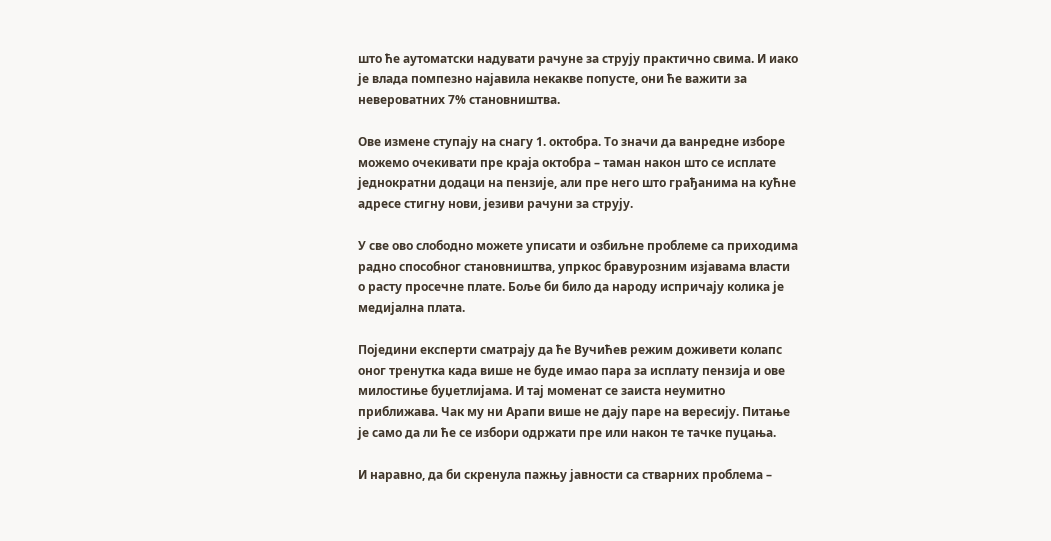што ће аутоматски надувати рачуне за струју практично свима. И иако је влада помпезно најавила некакве попусте, они ће важити за невероватних 7% становништва.

Ове измене ступају на снагу 1. октобра. То значи да ванредне изборе можемо очекивати пре краја октобра – таман након што се исплате једнократни додаци на пензије, али пре него што грађанима на кућне адресе стигну нови, језиви рачуни за струју.

У све ово слободно можете уписати и озбиљне проблеме са приходима радно способног становништва, упркос бравурозним изјавама власти о расту просечне плате. Боље би било да народу испричају колика је медијална плата.

Поједини експерти сматрају да ће Вучићев режим доживети колапс оног тренутка када више не буде имао пара за исплату пензија и ове милостиње буџетлијама. И тај моменат се заиста неумитно приближава. Чак му ни Арапи више не дају паре на вересију. Питање је само да ли ће се избори одржати пре или након те тачке пуцања.

И наравно, да би скренула пажњу јавности са стварних проблема –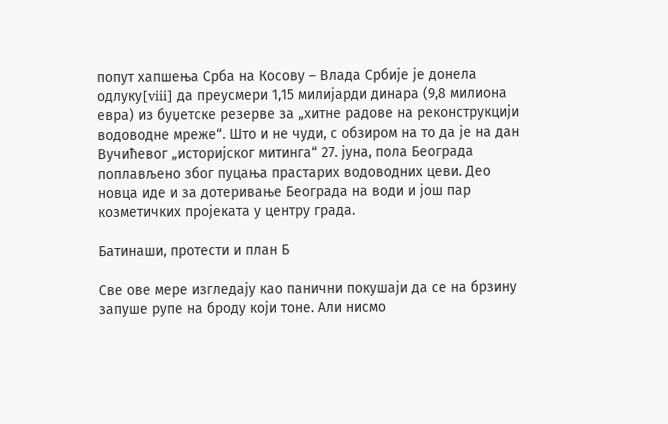попут хапшења Срба на Косову – Влада Србије је донела одлуку[viii] да преусмери 1,15 милијарди динара (9,8 милиона евра) из буџетске резерве за „хитне радове на реконструкцији водоводне мреже“. Што и не чуди, с обзиром на то да је на дан Вучићевог „историјског митинга“ 27. јуна, пола Београда поплављено због пуцања прастарих водоводних цеви. Део новца иде и за дотеривање Београда на води и још пар козметичких пројеката у центру града.

Батинаши, протести и план Б

Све ове мере изгледају као панични покушаји да се на брзину запуше рупе на броду који тоне. Али нисмо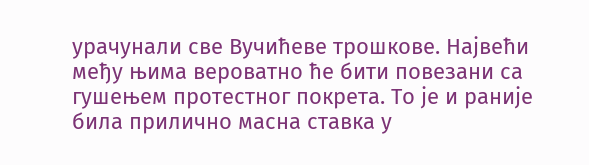урачунали све Вучићеве трошкове. Највећи међу њима вероватно ће бити повезани са гушењем протестног покрета. То је и раније била прилично масна ставка у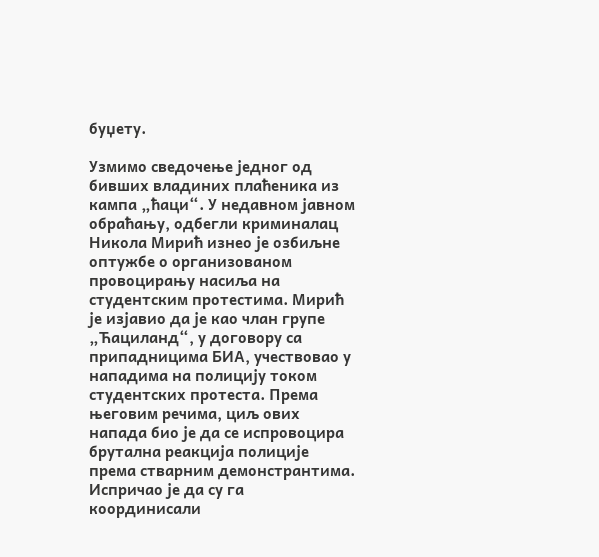буџету.

Узмимо сведочење једног од бивших владиних плаћеника из кампа „ћаци“. У недавном јавном обраћању, одбегли криминалац Никола Мирић изнео је озбиљне оптужбе о организованом провоцирању насиља на студентским протестима. Мирић је изјавио да је као члан групе „Ћациланд“, у договору са припадницима БИА, учествовао у нападима на полицију током студентских протеста. Према његовим речима, циљ ових напада био је да се испровоцира брутална реакција полиције према стварним демонстрантима. Испричао је да су га координисали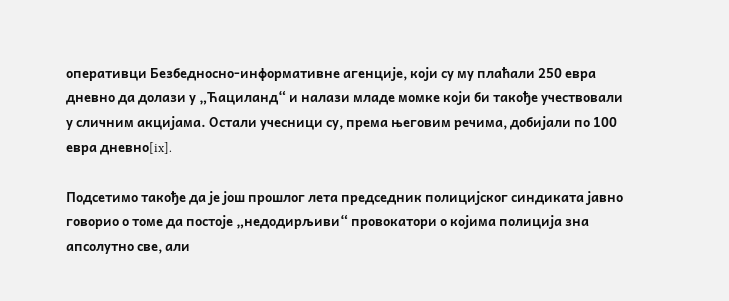оперативци Безбедносно-информативне агенције, који су му плаћали 250 евра дневно да долази у „Ћациланд“ и налази младе момке који би такође учествовали у сличним акцијама. Остали учесници су, према његовим речима, добијали по 100 евра дневно[ix].

Подсетимо такође да је још прошлог лета председник полицијског синдиката јавно говорио о томе да постоје „недодирљиви“ провокатори о којима полиција зна апсолутно све, али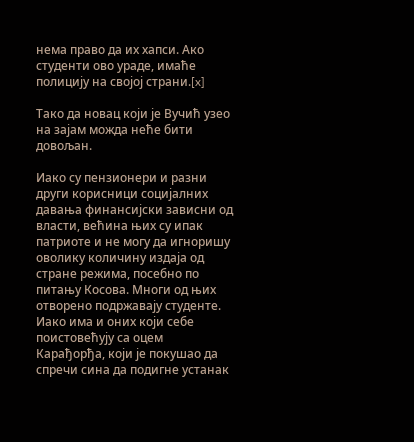нема право да их хапси. Ако студенти ово ураде, имаће полицију на својој страни.[x]

Тако да новац који је Вучић узео на зајам можда неће бити довољан.

Иако су пензионери и разни други корисници социјалних давања финансијски зависни од власти, већина њих су ипак патриоте и не могу да игноришу оволику количину издаја од стране режима, посебно по питању Косова. Многи од њих отворено подржавају студенте. Иако има и оних који себе поистовећују са оцем Карађорђа, који је покушао да спречи сина да подигне устанак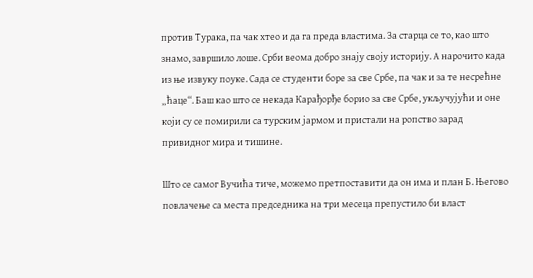против Турака, па чак хтео и да га преда властима. За старца се то, као што знамо, завршило лоше. Срби веома добро знају своју историју. А нарочито када из ње извуку поуке. Сада се студенти боре за све Србе, па чак и за те несрећне „ћаце“. Баш као што се некада Карађорђе борио за све Србе, укључујући и оне који су се помирили са турским јармом и пристали на ропство зарад привидног мира и тишине.

Што се самог Вучића тиче, можемо претпоставити да он има и план Б. Његово повлачење са места председника на три месеца препустило би власт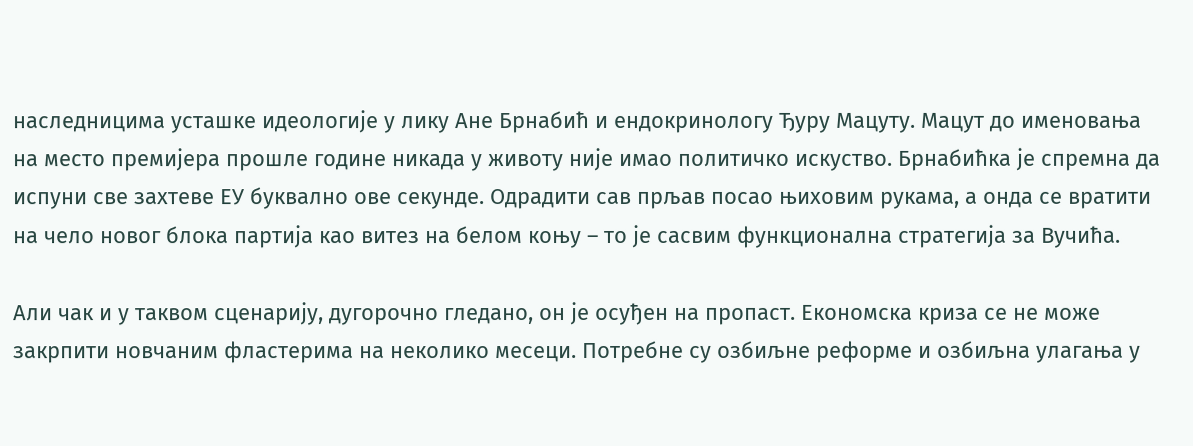наследницима усташке идеологије у лику Ане Брнабић и ендокринологу Ђуру Мацуту. Мацут до именовања на место премијера прошле године никада у животу није имао политичко искуство. Брнабићка је спремна да испуни све захтеве ЕУ буквално ове секунде. Одрадити сав прљав посао њиховим рукама, а онда се вратити на чело новог блока партија као витез на белом коњу – то је сасвим функционална стратегија за Вучића.

Али чак и у таквом сценарију, дугорочно гледано, он је осуђен на пропаст. Економска криза се не може закрпити новчаним фластерима на неколико месеци. Потребне су озбиљне реформе и озбиљна улагања у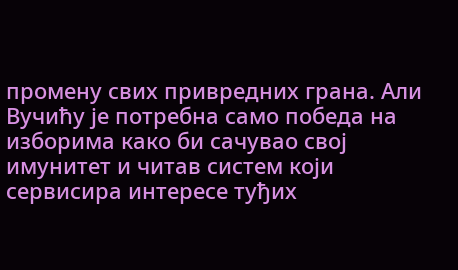промену свих привредних грана. Али Вучићу је потребна само победа на изборима како би сачувао свој имунитет и читав систем који сервисира интересе туђих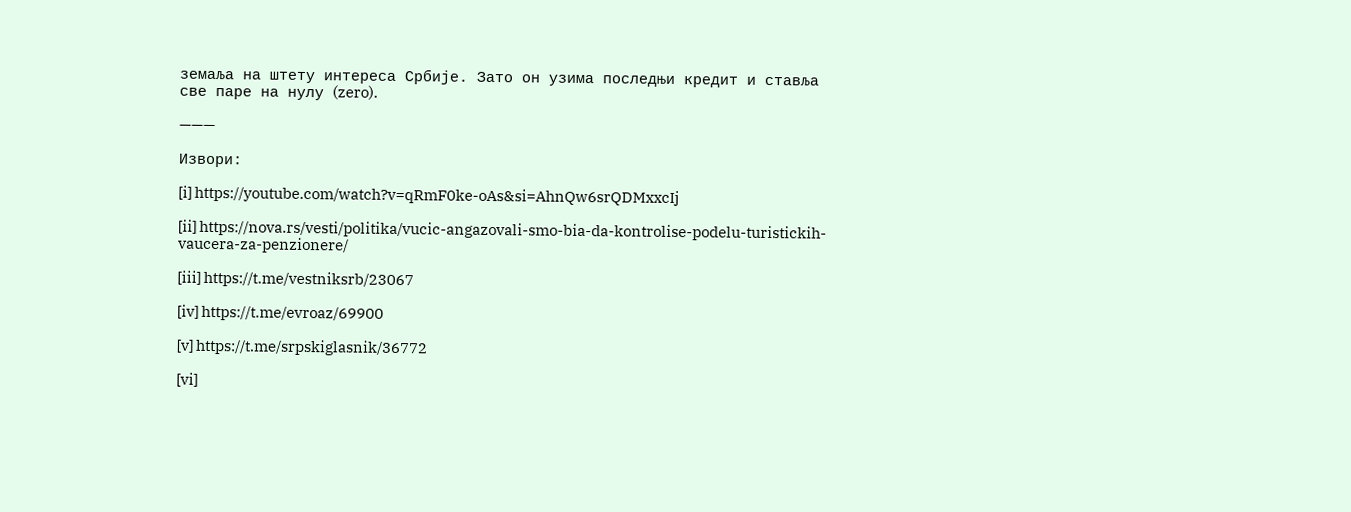земаља на штету интереса Србије. Зато он узима последњи кредит и ставља све паре на нулу (zero).

———

Извори:

[i] https://youtube.com/watch?v=qRmF0ke-oAs&si=AhnQw6srQDMxxcIj

[ii] https://nova.rs/vesti/politika/vucic-angazovali-smo-bia-da-kontrolise-podelu-turistickih-vaucera-za-penzionere/

[iii] https://t.me/vestniksrb/23067

[iv] https://t.me/evroaz/69900

[v] https://t.me/srpskiglasnik/36772

[vi]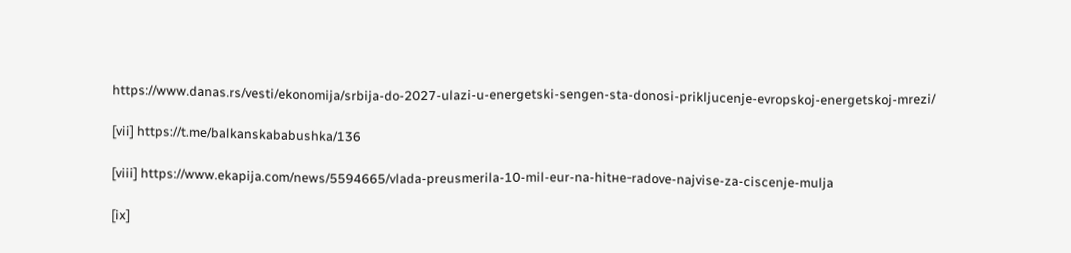https://www.danas.rs/vesti/ekonomija/srbija-do-2027-ulazi-u-energetski-sengen-sta-donosi-prikljucenje-evropskoj-energetskoj-mrezi/

[vii] https://t.me/balkanskababushka/136

[viii] https://www.ekapija.com/news/5594665/vlada-preusmerila-10-mil-eur-na-hitне-radove-najvise-za-ciscenje-mulja

[ix]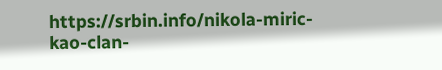https://srbin.info/nikola-miric-kao-clan-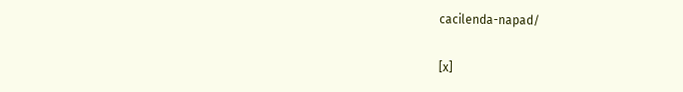cacilenda-napad/

[x]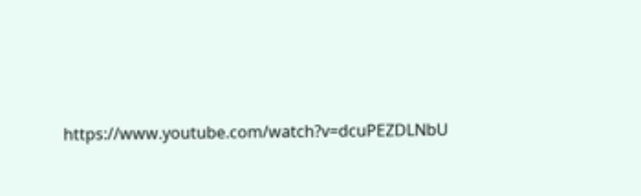https://www.youtube.com/watch?v=dcuPEZDLNbU